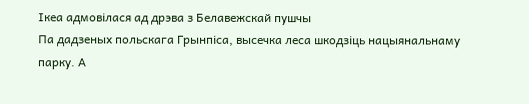Ікеа адмовілася ад дрэва з Белавежскай пушчы
Па дадзеных польскага Грынпіса, высечка леса шкодзіць нацыянальнаму парку. А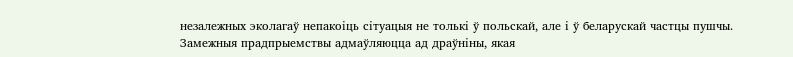незалежных эколагаў непакоіць сітуацыя не толькі ў польскай, але і ў беларускай частцы пушчы.
Замежныя прадпрыемствы адмаўляюцца ад драўніны, якая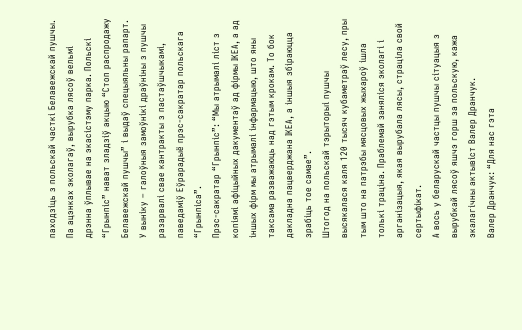паходзіць з польскай часткі Белавежскай пушчы. Па ацэнках эколагаў, вырубка лясоў вельмі дрэнна ўплывае на экасістэму парка. Польскі “Грынпіс” нават зладзіў акцыю “Стоп распродажу Белавежскай пушчы” і выдаў спецыяльны рапарт. У выніку – галоўныя замоўнікі драўніны з пушчы разарвалі свае кантракты з пастаўшчыкамі, паведаміў Еўрарадыё прэс-сакратар польскага “Грынпіса”.
Прэс-сакратар “Грынпіс”: “Мы атрымалі ліст з копіямі афіцыйных дакументаў ад фірмы ІКЕА, а ад іншых фірм мы атрымалі інфармацыю, што яны таксама разважаюць над гэтым крокам. То бок дакладна пацверджана ІКЕА, а іншыя збіраюцца зрабіць тое самае”.
Штогод на польскай тэрыторыі пушчы высякалася каля 120 тысяч кубаметраў лесу, пры тым што на патрэбы мясцовых жыхароў ішла толькі траціна. Праблемай заняліся эколагі і арганізацыя, якая вырубала лясы, страціла свой сертыфікат.
А вось у беларускай частцы пушчы сітуацыя з вырубкай лясоў яшчэ горш за польскую, кажа экалагічны актывіст Валер Дранчук.
Валер Дранчук: “Для нас гэта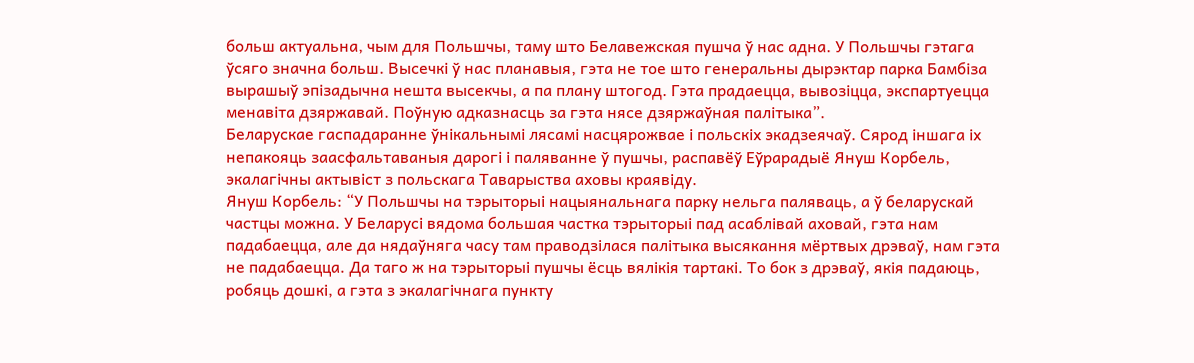больш актуальна, чым для Польшчы, таму што Белавежская пушча ў нас адна. У Польшчы гэтага ўсяго значна больш. Высечкі ў нас планавыя, гэта не тое што генеральны дырэктар парка Бамбіза вырашыў эпізадычна нешта высекчы, а па плану штогод. Гэта прадаецца, вывозіцца, экспартуецца менавіта дзяржавай. Поўную адказнасць за гэта нясе дзяржаўная палітыка”.
Беларускае гаспадаранне ўнікальнымі лясамі насцярожвае і польскіх экадзеячаў. Сярод іншага іх непакояць заасфальтаваныя дарогі і паляванне ў пушчы, распавёў Еўрарадыё Януш Корбель, экалагічны актывіст з польскага Таварыства аховы краявіду.
Януш Корбель: “У Польшчы на тэрыторыі нацыянальнага парку нельга паляваць, а ў беларускай частцы можна. У Беларусі вядома большая частка тэрыторыі пад асаблівай аховай, гэта нам падабаецца, але да нядаўняга часу там праводзілася палітыка высякання мёртвых дрэваў, нам гэта не падабаецца. Да таго ж на тэрыторыі пушчы ёсць вялікія тартакі. То бок з дрэваў, якія падаюць, робяць дошкі, а гэта з экалагічнага пункту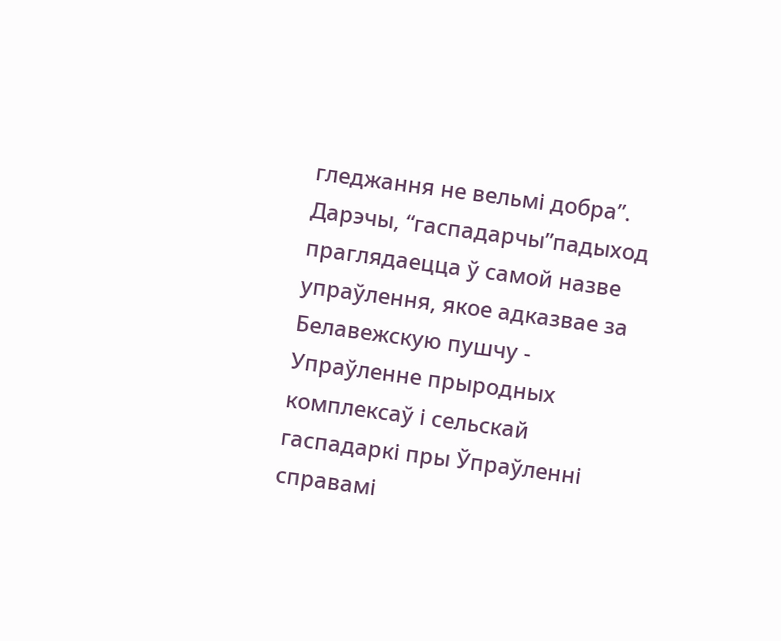гледжання не вельмі добра”.
Дарэчы, “гаспадарчы”падыход праглядаецца ў самой назве упраўлення, якое адказвае за Белавежскую пушчу - Упраўленне прыродных комплексаў і сельскай гаспадаркі пры Ўпраўленні справамі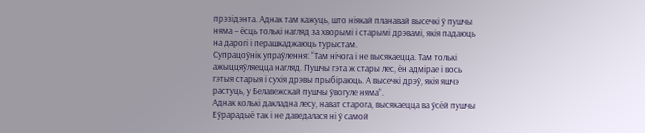прэзідэнта. Аднак там кажуць, што ніякай планавай высечкі ў пушчы няма – ёсць толькі нагляд за хворымі і старымі дрэвамі, якія падаюць на дарогі і перашкаджаюць турыстам.
Супрацоўнік упраўлення: “Там нічога і не высякаецца. Там толькі ажыццяўляецца нагляд. Пушчы гэта ж стары лес, ён адмірае і вось гэтыя старыя і сухія дрэвы прыбіраюць. А высечкі дрэў, якія яшчэ растуць, у Белавежскай пушчы ўвогуле няма”.
Аднак колькі дакладна лесу, нават старога, высякаецца ва ўсёй пушчы Еўрарадыё так і не даведалася ні ў самой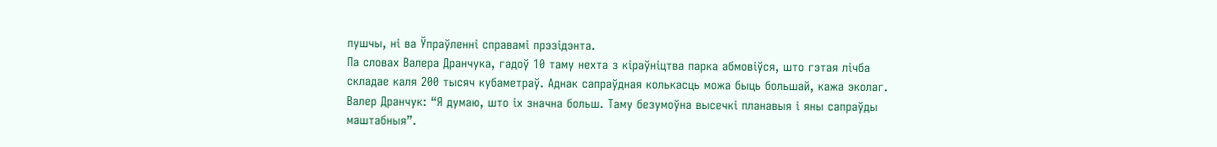пушчы, ні ва Ўпраўленні справамі прэзідэнта.
Па словах Валера Дранчука, гадоў 10 таму нехта з кіраўніцтва парка абмовіўся, што гэтая лічба складае каля 200 тысяч кубаметраў. Аднак сапраўдная колькасць можа быць большай, кажа эколаг.
Валер Дранчук: “Я думаю, што іх значна больш. Таму безумоўна высечкі планавыя і яны сапраўды маштабныя”.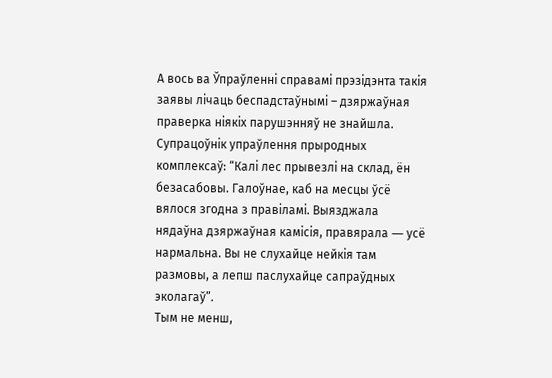А вось ва Ўпраўленні справамі прэзідэнта такія заявы лічаць беспадстаўнымі – дзяржаўная праверка ніякіх парушэнняў не знайшла.
Супрацоўнік упраўлення прыродных комплексаў: “Калі лес прывезлі на склад, ён безасабовы. Галоўнае, каб на месцы ўсё вялося згодна з правіламі. Выязджала нядаўна дзяржаўная камісія, правярала ― усё нармальна. Вы не слухайце нейкія там размовы, а лепш паслухайце сапраўдных эколагаў”.
Тым не менш,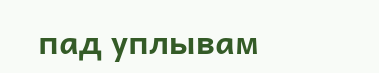пад уплывам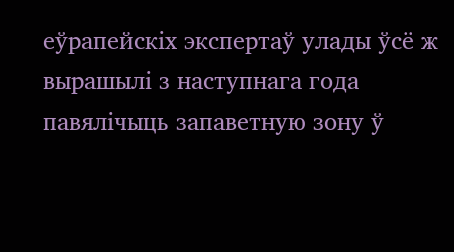еўрапейскіх экспертаў улады ўсё ж вырашылі з наступнага года павялічыць запаветную зону ў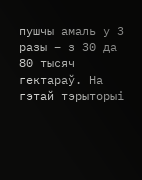пушчы амаль у 3 разы – з 30 да 80 тысяч гектараў. На гэтай тэрыторыі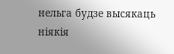нельга будзе высякаць ніякія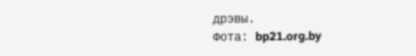дрэвы.
Фота: bp21.org.by